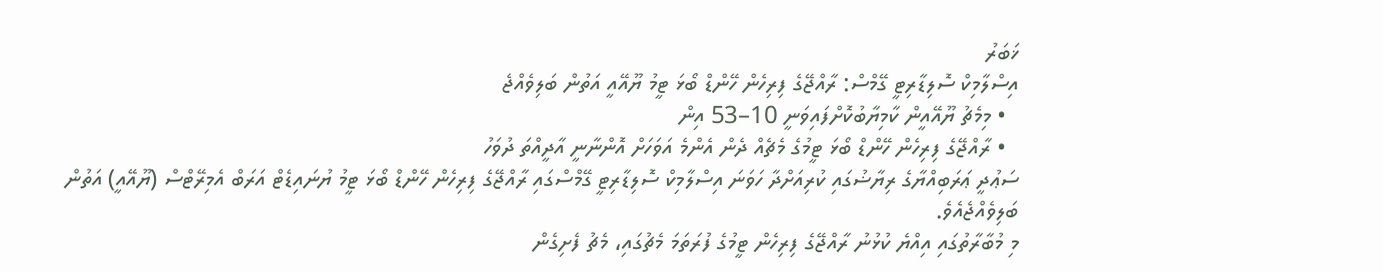ޚަބަރު
އިސްލާމިކް ސޮލިޑާރިޓީ ގޭމްސް: ރާއްޖޭގެ ފިރިހެން ހޭންޑް ބޯޅަ ޓީމު ޔޫއޭއީ އަތުން ބަލިވެއްޖެ
  • މިމެޗު ޔޫއޭއީން ކާމިޔާބުކޮށްފައިވަނީ 10–53 އިން
  • ރާއްޖޭގެ ފިރިހެން ހޭންޑް ބޯޅަ ޓީމުގެ މެޗެއް ދެން އެންމެ އަވަހަށް އޮންނާނީ އާދީއްތަ ދުވަހު
ސަޢުދީ ޢަރަބިއްޔާގެ ރިޔާޟުގައި ކުރިއަށްދާ ހަވަނަ އިސްލާމިކް ސޮލިޑާރިޓީ ގޭމްސްގައި ރާއްޖޭގެ ފިރިހެން ހޭންޑް ބޯޅަ ޓީމު ޔުނައިޑެޓް އަރަބް އެމިރޭޓްސް (ޔޫއޭއީ) އަތުން ބަލިވެއްޖެއެވެ.
މި މުބާރާތުގައި އިއްޔެ ކުޅުނު ރާއްޖޭގެ ފިރިހެން ޓީމުގެ ފުރަތަމަ މެޗުގައި، މެޗު ފެށިގެން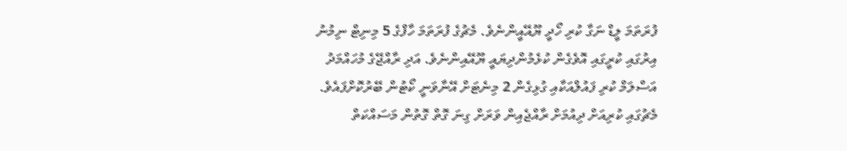ފުރަތަމަ ލީޑް ނަގާ ކުރި ހޯދީ ޔޫއޭއީންނެވެ. މެޗުގެ ފުރަތަމަ ހާފްގެ 5 މިނިޓް ނިމުނު އިރުގައި ކުރީގައި އޮވެގެން ކުޅެމުންދިޔައީ ޔޫއޭއިންނެވެ. އަދި ރާއްޖޭގެ މުހައްމަދު އަސްލަމް ކުރި ފައުލްއަކާއި ގުޅިގެން 2 މިނެޓަށް އޭނާވަނީ ކޯޓުން ބޭރުކޮށްފައެވެ. މެޗުގައި ކުރިއަށް ދިއުމަށް ރާއްޖެއިން ވަރަށް ގިނަ ގޮތް ގޮތުން މަސައްކަތް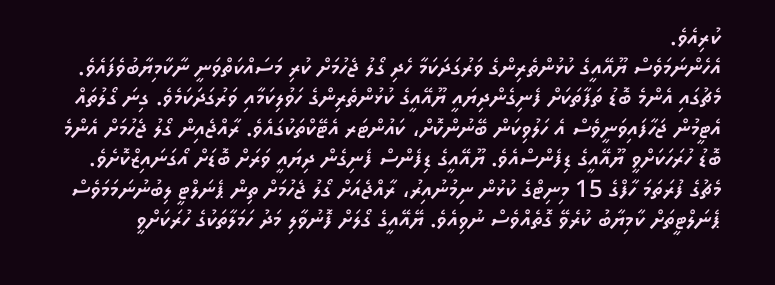ކުރިއެވެ.
އެހެންނަމަވެސް ޔޫއޭއީގެ ކުޅުންތެރިންގެ ވަރުގަދަކަމާ ހެދި ގޯލު ޖެހުމަށް ކުރި މަސައްކަތްވަނީ ނާކާމިޔާބުވެފައެވެ. މެޗުގައި އެންމެ ބޮޑު ތަފާތަކަށް ފެނިގެންދިޔައީ ޔޫއޭއީގެ ކުޅުންތެރިންގެ ހަވުލިކަމާއި ވަރުގަދަކަމެވެ. ގިނަ ގޯލުތައް އެޓީމުން ޖަހާފައިވަނީވެސް އެ ހަލުވިކަން ބޭނުންކޮށް، ކައުންޓަރ އެޓޭކްތަކުގައެވެ. ރާއްޖެއިން ގޯލު ޖެހުމަށް އެންމެ ބޮޑު ހުރަހަކަށްވީ ޔޫއޭއީގެ ޑިފެންސްއެވެ. ޔޫއޭއީގެ ޑިފެންސް ފެނިގެން ދިޔައީ ވަރަށް ބޮޑަށް އޯގަނައިޒްކޮށެވެ.
މެޗުގެ ފުރަތަމަ ހާފްގެ 15 މިނިޓްގެ ކުޅުން ނިމުނުއިރު، ރާއްޖެއަށް ގޯލު ޖެހުމަށް ތިން ޕެނަލްޓީ ލިބުނުނަމަމަވެސް ޕެނަލްޓީތަށް ކާމިޔާބު ކުރެވޭ ގޮތެއްވެސް ނުވިއެވެ. ޔޭއޭއީގެ ގޯލަށް ފޮނުވާލި މަދު ހަމަލާތަކުގެ ހުރަކަށްވީ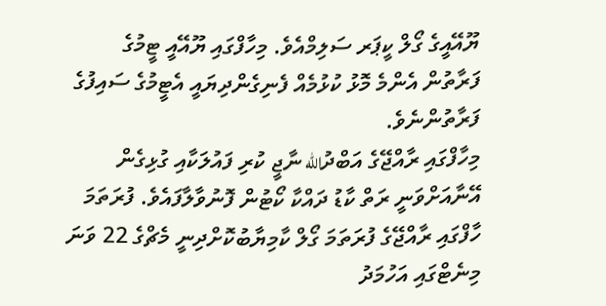ޔޫއޭއީގެ ގޯލް ކީޕަރ ސަލިމްއެވެ. މިހާފްގައި ޔޫއޭއީ ޓީމުގެ ފަރާތުން އެންމެ މޮޅު ކުޅުމެއް ފެނިގެންދިޔައީ އެޓީމުގެ ސައިފުގެ ފަރާތުންނެވެ.
މިހާފްގައި ރާއްޖޭގެ އަބްދުالله ނާޖީ ކުރި ފައުލަކާއި ގުޅިގެން އޭނާއަށްވަނީ ރަތް ކާޑު ދައްކާ ކޯޓުން ފޮނުވާލާފައެވެ. ފުރަތަމަ ހާފްގައި ރާއްޖޭގެ ފުރަތަމަ ގޯލް ކާމިޔާބުކޮށްދިނީ މެޗްގެ 22 ވަނަ މިނެޓްގައި އަހުމަދު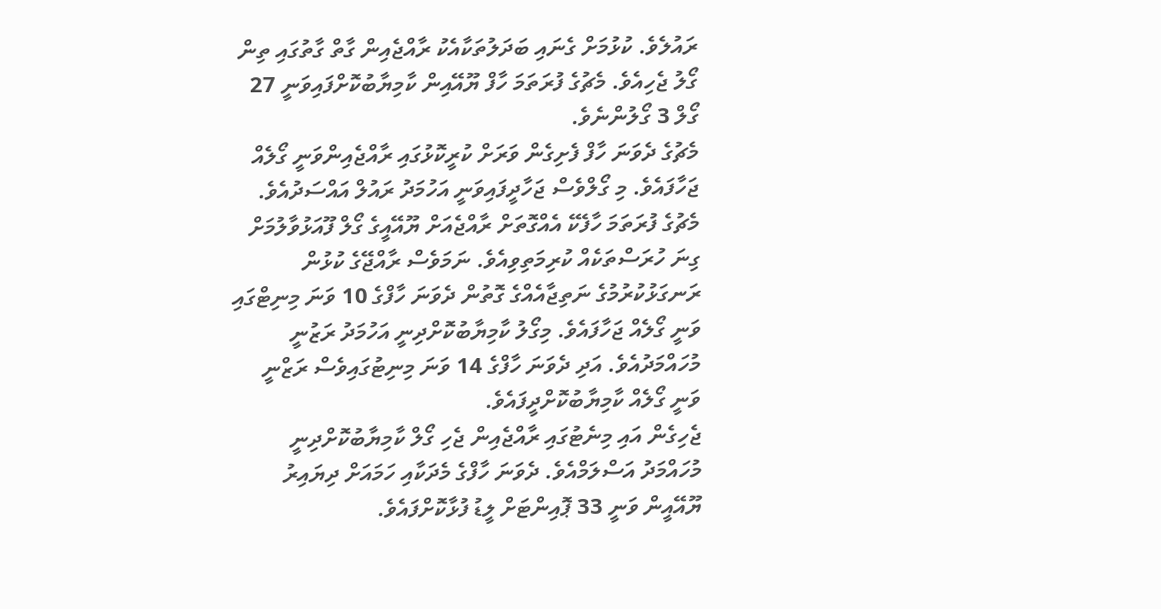ރައުލެވެ. ކުޅުމަށް ގެނައި ބަދަލުތަކާއެކު ރާއްޖެއިން ގާތް ގާތުގައި ތިން ގޯލު ޖެހިއެވެ. މެޗުގެ ފުރަތަމަ ހާފް ޔޫއޭއިން ކާމިޔާބުކޮށްފައިވަނީ 27 ގޯލް 3 ގޯލުންނެވެ.
މެޗުގެ ދެވަނަ ހާފް ފެށިގެން ވަރަށް ކުރީކޮޅުގައި ރާއްޖެއިންވަނީ ގޯލެއް ޖަހާފައެވެ. މި ގޯލްވެސް ޖަހާދީފައިވަނީ އަހުމަދު ރައުލް އައްސަދުއެވެ. މެޗުގެ ފުރަތަމަ ހާފެކޭ އެއްގޮތަށް ރާއްޖެއަށް ޔޫއޭއީގެ ގޯލް ފޫއަޅުވާލުމަށް ގިނަ ހުރަސްތަކެއް ކުރިމަތިވިއެވެ. ނަމަވެސް ރާއްޖޭގެ ކުޅުން ރަނގަޅުކުރުމުގެ ނަތިޖާއެއްގެ ގޮތުން ދެވަނަ ހާފްގެ 10 ވަނަ މިނިޓްގައި ވަނީ ގޯލެއް ޖަހާފައެވެ. މިގޯލު ކާމިޔާބުކޮށްދިނީ އަހުމަދު ރަޒުނީ މުހައްމަދުއެވެ. އަދި ދެވަނަ ހާފްގެ 14 ވަނަ މިނިޓުގައިވެސް ރަޒްނީ ވަނީ ގޯލެއް ކާމިޔާބުކޮށްދީފައެވެ.
ޖެހިގެން އައި މިނެޓުގައި ރާއްޖެއިން ޖެހި ގޯލް ކާމިޔާބުކޮށްދިނީ މުހައްމަދު އަސްލަމްއެވެ. ދެވަނަ ހާފްގެ މެދަކާއި ހަމައަށް ދިޔައިރު ޔޫއޭއީން ވަނީ 33 ޕޮއިންޓަށް ލީޑު ފުޅާކޮށްފައެވެ.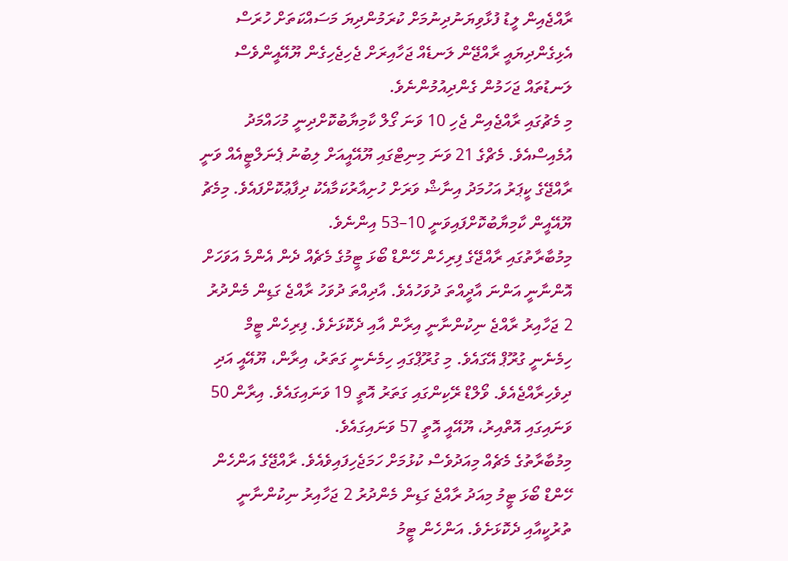ރާއްޖެއިން ލީޑު ފުޅާވިޔަނުދިނުމަށް ކުރަމުންދިޔަ މަސައްކަތަށް ހުރަސް އެޅިގެންދިޔައީ ރާއްޖޭން ލަނޑެއް ޖަހާއިރަށް ޖެހިޖެހިގެން ޔޫއޭއީންވެސް ލަނޑުތައް ޖަހަމުން ގެންދިއުމުންނެވެ.
މި މެޗުގައި ރާއްޖެއިން ޖެހި 10 ވަނަ ގޯލް ކާމިޔާބުކޮށްދިނީ މުހައްމަދު އުމެއިސްއެވެ. މެޗްގެ 21 ވަނަ މިނިޓްގައި ޔޫއޭއީއަށް ލިބުނު ޕެނަލްޓީއެއް ވަނީ ރާއްޖޭގެ ކީޕަރު އަހުމަދު އިނާޝް ވަރަށް ހުށިއާރުކަމާއެކު ދިފާޢުކޮށްފައެވެ. މިމެޗު ޔޫއޭއީން ކާމިޔާބުކޮށްފައިވަނީ 10–53 އިންނެވެ.
މިމުބާރާތުގައި ރާއްޖޭގެ ފިރިހެން ހޭންޑް ބޯޅަ ޓީމުގެ މެޗެއް ދެން އެންމެ އަވަހަށް އޮންނާނީ އަންނަ އާދީއްތަ ދުވަހުއެވެ. އާދިއްތަ ދުވަހު ރާއްޖެ ގަޑިން މެންދުރު 2 ޖަހާއިރު ރާއްޖެ ނިކުންނާނީ އިރާން އާއި ދެކޮޅަށެވެ. ފިރިހެން ޓީމް ހިމެނެނީ ގުރޫޕް އޭގައެވެ. މި ގުރޫޕްގައި ހިމެނެނީ ގަތަރު، އިރާން، ޔޫއޭއީ އަދި ދިވެހިރާއްޖެއެވެ. ވޯލްޑް ރޭކިންގައި ގަތަރު އޮތީ 19 ވަނައިގައެވެ. އިރާން 50 ވަނައިގައި އޮތްއިރު، ޔޫއޭއީ އޮތީ 57 ވަނައިގައެވެ.
މިމުބާރާތުގެ މެޗެއް މިއަދުވެސް ކުޅުމަށް ހަމަޖެހިފައިވެއެވެ. ރާއްޖޭގެ އަންހެން ހޭންޑް ބޯޅަ ޓީމު މިއަދު ރާއްޖެ ގަޑިން މެންދުރު 2 ޖަހާއިރު ނިކުންނާނީ ތުރުކީއާއި ދެކޮޅަށެވެ. އަންހެން ޓީމު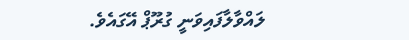ލައްވާލާފައިވަނީ ގުރޫޕް އޭގައެވެ.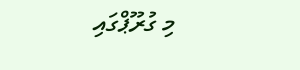މި ގުރޫޕްގައި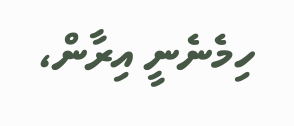ހިމެނެނީ އިރާން،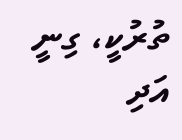ތުރުކީ، ގިނީ އަދި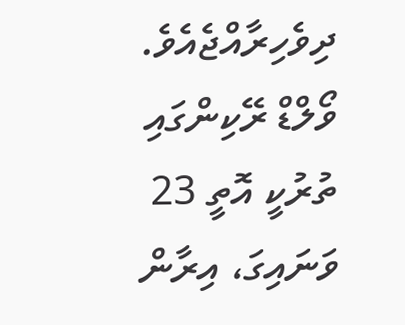ދިވެހިރާއްޖެއެވެ. ވޯލްޑް ރޭކިންގައި ތުރުކީ އޮތީ 23 ވަނައިގަ، އިރާން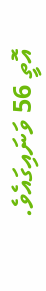އޮތީ 56 ވަނައިގައެވެ.